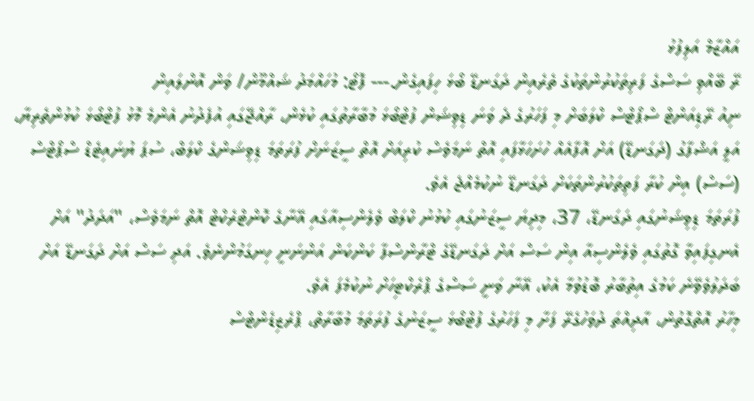އައްޒާމް އަލިފުޅު
ރޭ ބޭއްވި ސަސްގެ ފަރިތަކުރުންތަކުގެ ތެރެއިން ދަގަނޑޭ ބޯޅަ ހިފައިގެން.--- ފޮޓޯ: މުހައްމަދު ޝައްމޫން/ ވަން އޮންލައިން
ނިއު ރޭޑިއަންޓް ސްޕޯޓްސް ކްލަބަށް މި ފަހަރުގެ ދެ ވަނަ ޑިވިޝަން ފުޓްބޯޅަ މުބާރާތުގައި ކުޅެން، ރާއްޖޭގައި އުފެދުނު އެންމެ މޮޅު ފުޓްބޯޅަ ކުޅުންތެރިޔާ، އަލީ އަޝްފާގު (ދަގަނޑޭ) އަށް އޮފާއެއް ހުށަހަޅާފައި އޮތް ނަމަވެސް ކުރިއަށް އޮތް ސީޒަނަށް ފުރަތަމަ ޑިވިޝަންގެ ކްލަބް، ސުޕަ ޔުނައިޓެޑް ސްޕޯޓްސް (ސަސް) އިން ކުރާ ފަތިތަކުރުންތަކަށް ދަގަނޑޭ ނުކުމެއްޖެ އެވެ.
ފުރަތަމަ ޑިވިޝަނުގައި ދަގަނޑޭ، 37، މިދިޔަ ސީޒަނުގައި ކުޅުނު ކްލަބް ވެލެންސިއާގައި އޭނާގެ ކޮންޓްރެކްޓް އޮތް ނަމަވެސް، "އަދަދު" އަށް އެނގިފައިވާ ގޮތުގައި ވެލެންސިއާ އިން ސަސް އަށް ދަގަނޑޭގެ ޓްރާންސްފާ ކަންކަން އަންނަނީ ހިނގަމުންނެވެ. އަދި ސަސް އަށް ދަގަނޑޭ އަށް ބަދަލުވެވޭނެ ކަމުގެ އިތުބާރު ބޮޑުވުމާ އެކު، އޭނާ ވަނީ ސަސްގެ ޕްރެކްޓިހަށް ނުކުމެފަ އެވެ.
މިހާރު އޮތްގޮތުން، އާދިއްތަ ދުވަހުގެރޭ ފަށާ މި ފަހަރުގެ ފުޓްބޯޅަ ސީޒަނުގެ ފުރަތަމަ މުބާރާތް، ޕްރެޒިޑެންޓްސް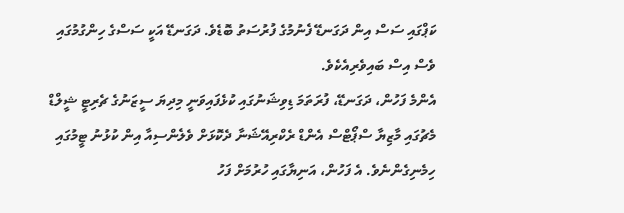ކަޕްގައި ސަސް އިން ދަގަނޑޭ ފެނުމުގެ ފުރުސަތު ބޮޑެވެ. ދަގަނޑޭ އަކީ ސަސްގެ ހިންގުމުގައި ވެސް އިސް ބައިވެރިއެކެވެ.
އެންމެ ފަހުން، ދަގަނޑޭ، ފުރަތަމަ ޑިވިޝަނުގައި ކުޅެފައިވަނީ މިދިޔަ ސީޒަނުގެ ޗެރިޓީ ޝީލްޑް މެޗުގައި މާޒިޔާ ސްޕޯޓްސް އެންޑް ރެކްރިއޭޝަނާ ދެކޮޅަށް ވެލެންސިއާ އިން ކުޅުނު ޓީމުގައި ހިމެނިގެންނެވެ. އެ ފަހުން، އަނިޔާގައި ހުރުމަށް ފަހު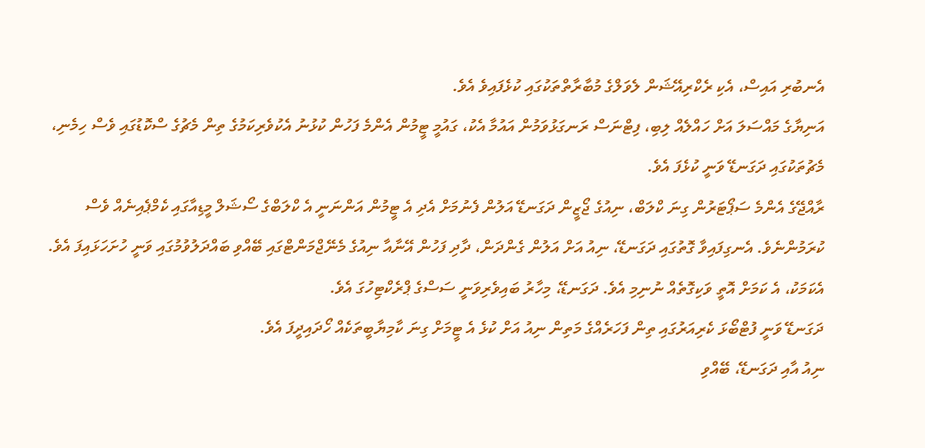އެނބުރި އައިސް، އެކި ރެކްރިއޭޝަން ލެވަލްގެ މުބާރާތްތަކުގައި ކުޅެފައިވެ އެވެ.
އަނިޔާގެ މައްސަލަ އަށް ހައްލެއް ލިބި، ފިޓްނަސް ރަނގަޅުވަމުން އައުމާ އެކު، ގައުމީ ޓީމުން އެންމެ ފަހުން ކުޅުނު އެކުވެރިކަމުގެ ތިން މެޗުގެ ސްކޮޑުގައި ވެސް ހިމެނި، މެޗުތަކުގައި ދަގަނޑޭ ވަނީ ކުޅެފަ އެވެ.
ރާއްޖޭގެ އެންމެ ސަޕޯޓަރުން ގިނަ ކްލަބް، ނިއުގެ ޖޯޒީން ދަގަނޑޭ އަލުން ފެނުމަށް އެދި އެ ޓީމުން އަންނަނީ އެ ކްލަބްގެ ސޯޝަލް މީޑިއާގައި ކެމްޕެއިނެއް ވެސް ކުރަމުންނެވެ. އެނގިފައިވާ ގޮތުގައި ދަގަނޑޭ، ނިއު އަށް އަލުން ގެންދަން، ދާދި ފަހުން އޭނާއާ ނިއުގެ މެނޭޖްމަންޓްގައި ބޭއްވި ބައްދަލުވުމުގައި ވަނީ ހުށަހަޅައިފަ އެވެ. އެކަމަކު، އެ ކަމަށް އޮތީ ވަކިގޮތެއް ނުނިމި އެވެ. ދަގަނޑޭ، މިހާރު ބައިވެރިވަނީ ސަސްގެ ޕްރެކްޓިހުގަ އެވެ.
ދަގަނޑޭ ވަނީ ފުޓްބޯޅަ ކެރިއަރުގައި ތިން ފަހަރެއްގެ މަތިން ނިއު އަށް ކުޅެ އެ ޓީމަށް ގިނަ ކާމިޔާބީތަކެއް ހޯދައިދީފަ އެވެ.
ނިއު އާއި ދަގަނޑޭ، ބޭއްވި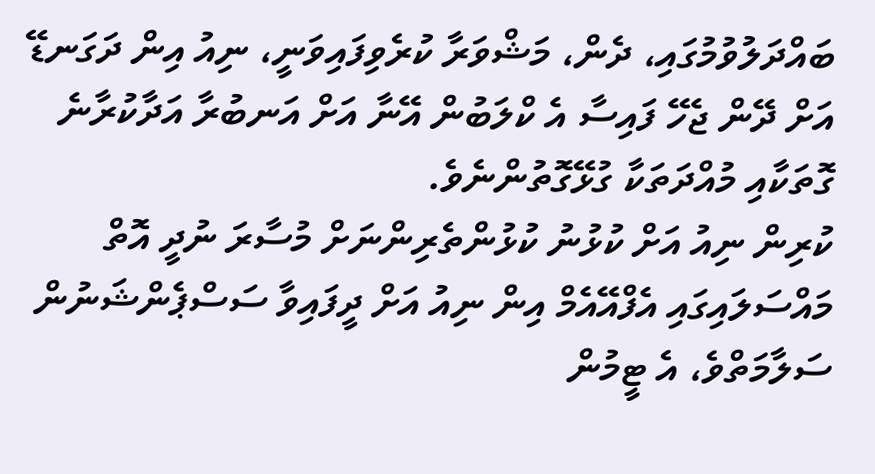ބައްދަލުވުމުގައި، ދެން، މަޝްވަރާ ކުރެވިފައިވަނީ، ނިއު އިން ދަގަނޑޭ އަށް ދޭން ޖެހޭ ފައިސާ އެ ކްލަބުން އޭނާ އަށް އަނބުރާ އަދާކުރާނެ ގޮތަކާއި މުއްދަތަކާ ގުޅޭގޮތުންނެވެ.
ކުރިން ނިއު އަށް ކުޅުނު ކުޅުންތެރިންނަށް މުސާރަ ނުދީ އޮތް މައްސަލައިގައި އެފްއޭއެމް އިން ނިއު އަށް ދީފައިވާ ސަސްޕެންޝަނުން ސަލާމަތްވެ، އެ ޓީމުން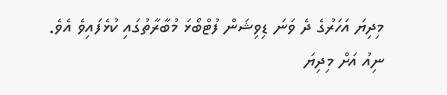މިދިޔަ އަހަރުގެ ދެ ވަނަ ޑިވިޝަން ފުޓްބޯޅަ މުބާރާތުގައި ކުޅެފައިވެ އެވެ.
ނިއު އަށް މިދިޔަ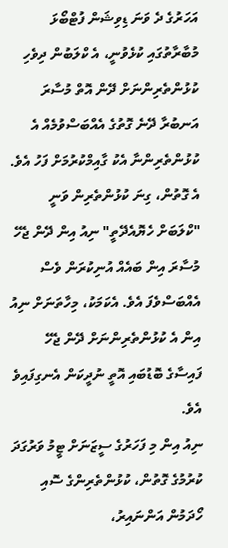އަހަރުގެ ދެ ވަނަ ޑިވިޝަން ފުޓްބޯޅަ މުބާރާތުގައި ކުޅެވުނީ، އެ ކްލަބުން ދިވެހި ކުޅުންތެރިންނަށް ދޭން އޮތް މުސާރަ އަނބުރާ ދޭނެ ގޮތުގެ އެއްބަސްވުމެއް އެ ކުޅުންތެރިންނާ އެކު ގާއިމްކުރުމަށް ފަހު އެވެ.
އެ ގޮތުން، ގިނަ ކުޅުންތެރިން ވަނީ "ކްލަބަށް ހެޔޮއެދޭތީ" ނިއު އިން ދޭން ޖެހޭ މުސާރަ އިން ބައެއް އުނިކުރަން ވެސް އެއްބަސްވެފަ އެވެ. އެކަމަކު، މިހާތަނަށް ނިއު އިން އެ ކުޅުންތެރިންނަށް ދޭން ޖެހޭ ފައިސާގެ ބޮޑުބައި އޮތީ ނުދީކަން އެނގިފައިވެ އެވެ.
ނިއު އިން މި ފަހަރުގެ ސީޒަނަށް ޓީމު ވަރުގަދަ ކުރުމުގެ ގޮތުން، ކުޅުންތެރިންގެ ސޮއި ހޯދަމުން އަންނައިރު،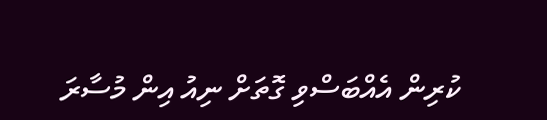ކުރިން އެއްބަސްވި ގޮތަށް ނިއު އިން މުސާރަ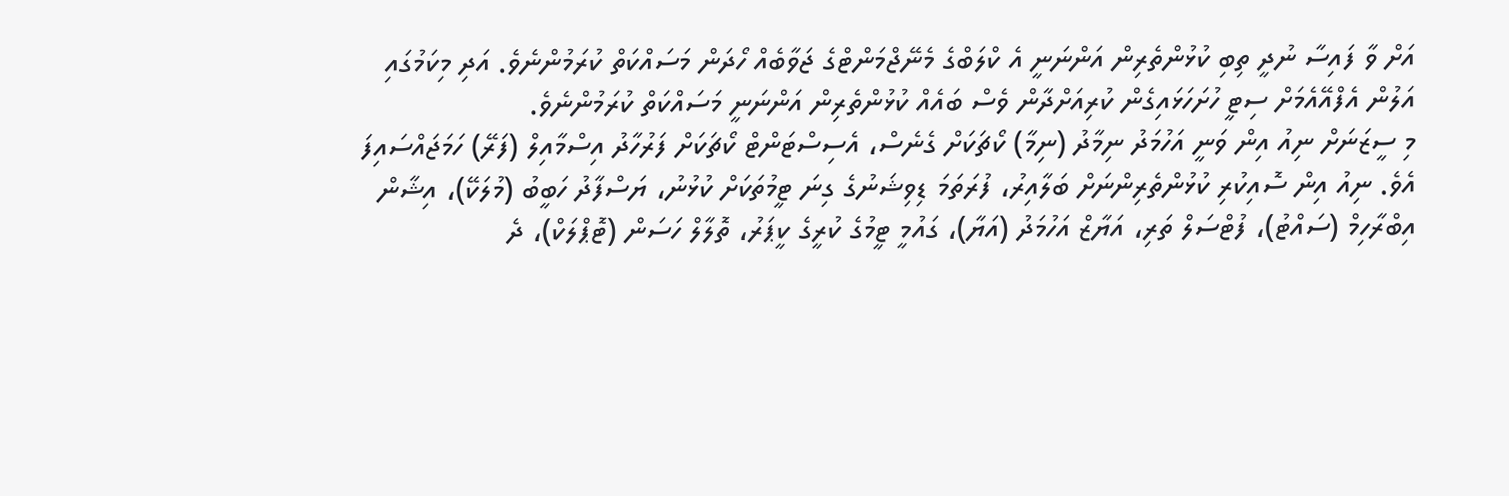އަށް ވާ ފައިސާ ނުދީ ތިބި ކުޅުންތެރިން އަންނަނީ އެ ކްލަބްގެ މެނޭޖްމަންޓްގެ ޖަވާބެއް ހޯދަން މަސައްކަތް ކުރަމުންނެވެ. އަދި މިކަމުގައި އަލުން އެފްއޭއެމަށް ސިޓީ ހުށަހަޅައިގެން ކުރިއަށްދާން ވެސް ބައެއް ކުޅުންތެރިން އަންނަނީ މަސައްކަތް ކުރަމުންނެވެ.
މި ސީޒަނަށް ނިއު އިން ވަނީ އަހުމަދު ނިމާދު (ނިމާ) ކޯޗަކަށް ގެނެސް، އެސިސްޓަންޓް ކޯޗަކަށް ފަރުހާދު އިސްމާއިލް (ފަރޭ) ހަމަޖައްސައިފަ އެވެ. ނިއު އިން ސޮއިކުރި ކުޅުންތެރިންނަށް ބަލާއިރު، ފުރަތަމަ ޑިވިޝަނުގެ ގިނަ ޓީމުތަކަށް ކުޅުނު، ޔަސްފާދު ހަބީބު (މުލަކޭ)، އިޝާން އިބްރާހިމް (ސައްޓު)، ފުޓްސަލް ތަރި، އަޔާޒް އަހުމަދު (އަޔާ)، ގައުމީ ޓީމުގެ ކުރީގެ ކީޕަރު، ތޮލާލް ހަސަން (ޓޮޕްލަކް)، ދެ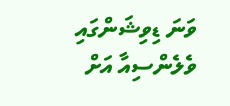ވަނަ ޑިވިޝަންގައި ވެލެންސިއާ އަށް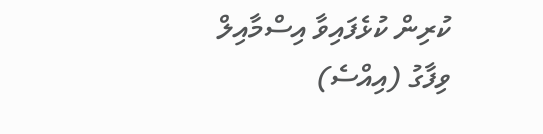ކުރިން ކުޅެފައިވާ އިސްމާއިލް ވިފާގު (އިއްސެ)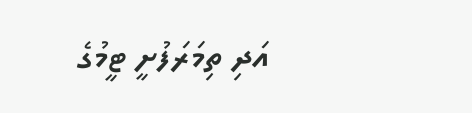އަދި ތިމަރަފުށީ ޓީމުގެ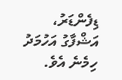ޑިފެންޑަރު، އަޝްފާގު އަހުމަދު ހިމެނެ އެވެ.